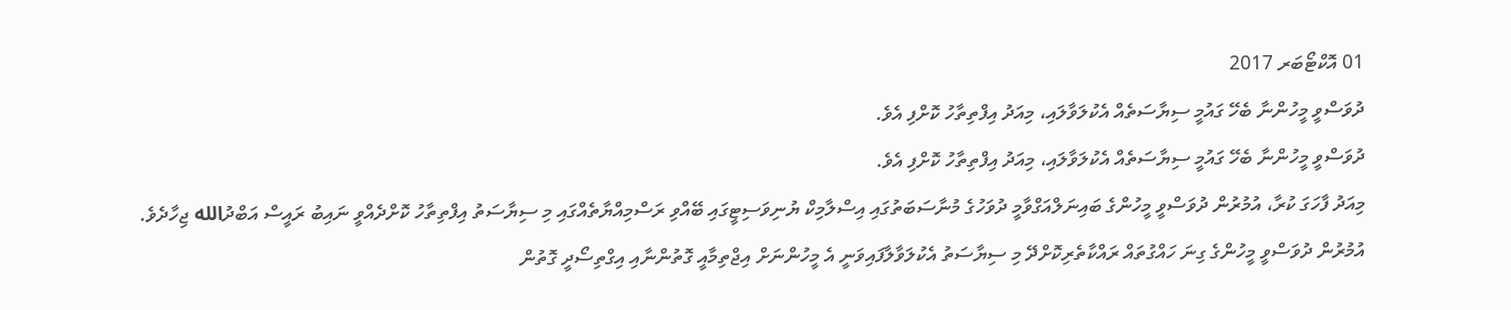01 އޮކްޓޯބަރ 2017
ދުވަސްވީ މީހުންނާ ބެހޭ ގައުމީ ސިޔާސަތެއް އެކުލަވާލައި، މިއަދު އިފްތިތާހު ކޮށްފި އެވެ.
ދުވަސްވީ މީހުންނާ ބެހޭ ގައުމީ ސިޔާސަތެއް އެކުލަވާލައި، މިއަދު އިފްތިތާހު ކޮށްފި އެވެ.
މިއަދު ފާހަގަ ކުރާ، އުމުރުން ދުވަސްވީ މީހުންގެ ބައިނަލްއަގްވާމީ ދުވަހުގެ މުނާސަބަތުގައި އިސްލާމިކް ޔުނިވަސިޓީގައި ބޭއްވި ރަސްމިއްޔާތެއްގައި މި ސިޔާސަތު އިފްތިތާހު ކޮށްދެއްވީ ނައިބު ރައީސް އަބްދުالله ޖިހާދެވެ.
އުމުރުން ދުވަސްވީ މީހުންގެ ގިނަ ހައްގުތައް ރައްކާތެރިކޮށްދޭ މި ސިޔާސަތު އެކުލަވާލާފައިވަނީ އެ މީހުންނަށް އިޖްތިމާއީ ގޮތުންނާއި އިގްތިސޯދީ ގޮތުން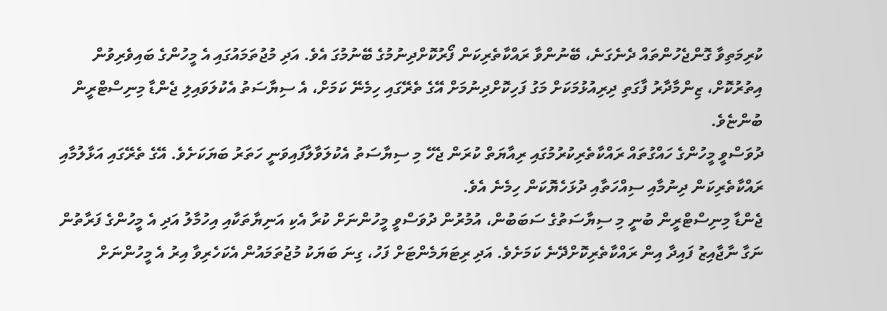ކުރިމަތިވާ ގޮންޖެހުންތައް ދެނެގަނެ، ބޭނުންވާ ރައްކާތެރިކަން ފޯރުކޮށްދިނުމުގެ ބޭނުމުގަ އެވެ. އަދި މުޖުތަމައުގައި އެ މީހުންގެ ބައިވެރިވުން އިތުރުކޮށް، ޒިންމާދާރު ފާގަތި ދިރިއުޅުމަކަށް މަގު ފަހިކޮށްދިނުމަށް އޭގެ ތެރޭގައި ހިމެނޭ ކަމަށް، އެ ސިޔާސަތު އެކުލަވައިލި ޖެންޑާ މިނިސްޓްރީން ބުންޏެވެ.
ދުވަސްވީ މީހުންގެ ހައްގުތައް ރައްކާތެރިކުރުމުގައި ރިއާޔަތް ކުރަން ޖެހޭ މި ސިޔާސަތު އެކުލަވާލާފައިވަނީ ހަތަރު ބަޔަކަށެވެ. އޭގެ ތެރޭގައި އަޅާލުމާއި ރައްކާތެރިކަން ދިނުމާއި ސިއްހަތާއި ދުޅަހެޔޮކަން ހިމެނެ އެވެ.
ޖެންޑާ މިނިސްޓްރީން ބުނީ މި ސިޔާސަތުގެ ސަބަބުން، އުމުރުން ދުވަސްވީ މީހުންނަށް ކުރާ އެކި އަނިޔާތަކާއި އިހުމާލު އަދި އެ މީހުންގެ ފަރާތުން ނަގާ ނާޖާއިޒު ފައިދާ އިން ރައްކާތެރިކޮށްދޭނެ ކަމަށެވެ. އަދި ރިޓަޔަމެންޓަށް ފަހު، ގިނަ ބަޔަކު މުޖުތަމައުން އެކަހެރިވާ އިރު އެ މީހުންނަށް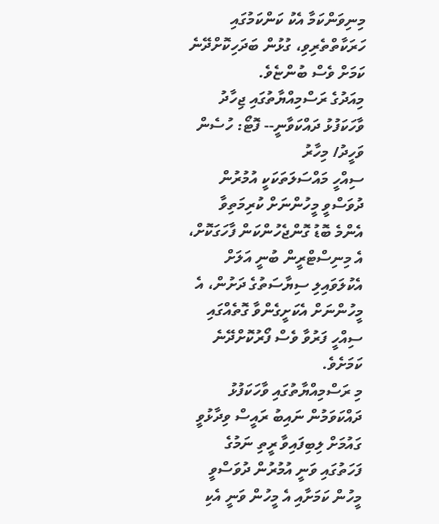މިނިވަންކަމާ އެކު ކަންކަމުގައި ހަރަކާތްތެރިވި، ގުޅުން ބަދަހިކޮށްދޭނެ ކަމަށް ވެސް ބުންޏެވެ.
މިއަދުގެ ރަސްމިއްޔާތުގައި ޖިހާދު ވާހަކަފުޅު ދައްކަވާނީ-- ފޮޓޯ: ހުސެން ވަހީދު/ މިހާރު
ސިއްހީ މައްސަލަތަކަކީ އުމުރުން ދުވަސްވީ މީހުންނަށް ކުރިމަތިވާ އެންމެ ބޮޑު ގޮންޖެހުންކަން ފާހަގަކޮށް، އެ މިނިސްޓްރީން ބުނީ އަލަށް އެކުލަވައިލި ސިޔާސަތުގެ ދަށުން، އެ މީހުންނަށް އެކަށީގެންވާ ގޮތެއްގައި ސިއްހީ ފަރުވާ ވެސް ފޯރުކޮށްދޭނެ ކަމަށެވެ.
މި ރަސްމިއްޔާތުގައި ވާހަކަފުޅު ދައްކަވަމުން ނައިބު ރައީސް ވިދާޅުވީ ގައުމަށް ލިބިފައިވާ ރީތި ނަމުގެ ފަހަތުގައި ވަނީ އުމުރުން ދުވަސްވީ މީހުން ކަމަށާއި އެ މީހުން ވަނީ އެކި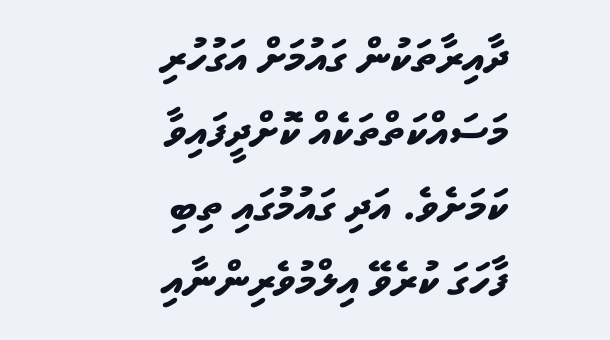ދާއިރާތަކުން ގައުމަށް އަގުހުރި މަސައްކަތްތަކެއް ކޮށްދީފައިވާ ކަމަށެވެ. އަދި ގައުމުގައި ތިބި ފާހަގަ ކުރެވޭ އިލްމުވެރިންނާއި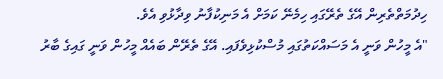ހިދުމަތްތެރިން އޭގެ ތެރޭގައި ހިމެނޭ ކަމަށް އެ މަނިކުފާނު ވިދާޅުވި އެވެ.
"އެ މީހުން ވަނީ އެ މަސައްކަތުގައި މުސްކުޅިވެފައި. އޭގެ ތެރޭން ބައެއް މީހުން ވަނީ ގައިގެ ބާރު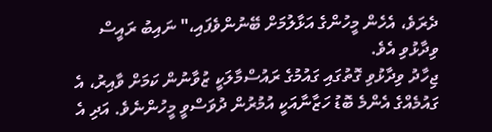ދެރަވެ، އެހެން މީހުންގެ އަޅާލުމަށް ބޭނުންވެފައި،" ނައިބު ރައީސް ވިދާޅުވި އެވެ.
ޖިހާދު ވިދާޅުވި ގޮތުގައި ގައުމުގެ ރައުސްމާލަކީ ޒުވާނުން ކަމަށް ވާއިރު، އެ ގައުމެއްގެ އެންމެ ބޮޑު ހަޒާނާއަކީ އުމުރުން ދުވަސްވީ މީހުންނެވެ. އަދި އެ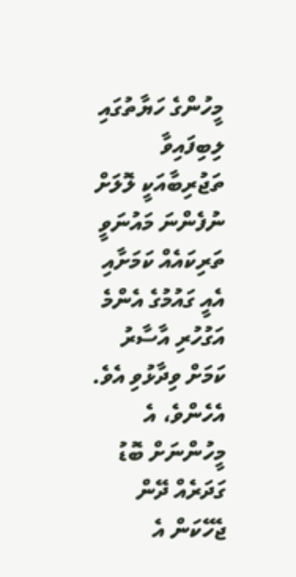މީހުންގެ ހަޔާތުގައި ލިބިފައިވާ ތަޖުރިބާއަކީ ލޮލަށް ނުފެންނަ މައުނަވީ ތަރިކައެއް ކަމަށާއި އެއީ ގައުމުގެ އެންމެ އަގުހުރި އާސާރު ކަމަށް ވިދާޅުވި އެވެ. އެހެންވެ، އެ މީހުންނަށް ބޮޑު ގަދަރެއް ދޭން ޖެހޭކަން އެ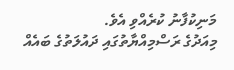މަނިކުފާނު ކުރެއްވި އެވެ.
މިއަދުގެ ރަސްމިއްޔާތުގައި ދައުލަތުގެ ބައެއް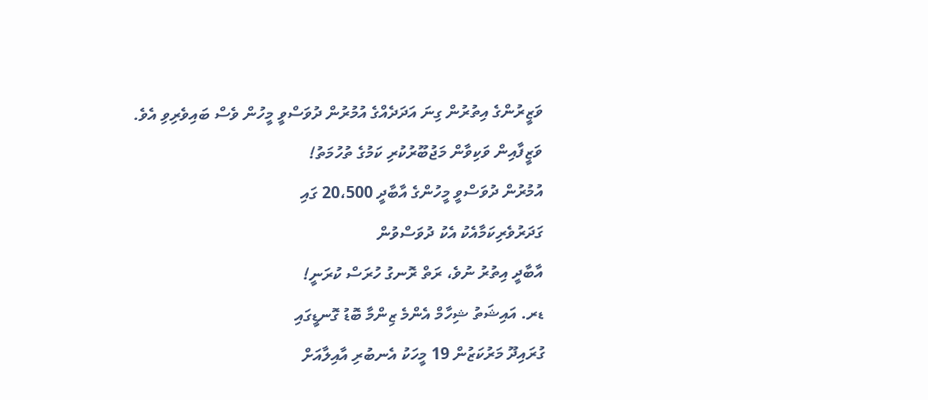ވަޒީރުންގެ އިތުރުން ގިނަ އަދަދެއްގެ އުމުރުން ދުވަސްވީ މީހުން ވެސް ބައިވެރިވި އެވެ.
ވަޒީފާއިން ވަކިވާން މަޖުބޫރުކުރި ކަމުގެ ތުހުމަތު!
އުމުރުން ދުވަސްވީ މީހުންގެ އާބާދީ 20،500 ގައި
ގަދަރުވެރިކަމާއެކު އެކު ދުވަސްވުން
އާބާދީ އިތުރު ނުވެ، ރަތް ރޮނގު ހުރަސް ކުރަނީ!
ޑރ. އައިޝަތު ޝިހާމް އެންމެ ޒިންމާ ބޮޑު ގޮނޑީގައި
ގުރައިދޫ މަރުކަޒުން 19 މީހަކު އެނބުރި އާއިލާއަށް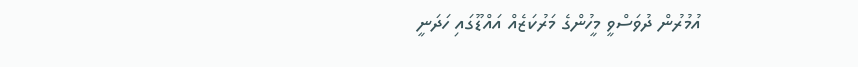އުމުރުން ދުވަސްވީ މީހުންގެ މަރުކަޒެއް އައްޑޫގައި ހަދަނީ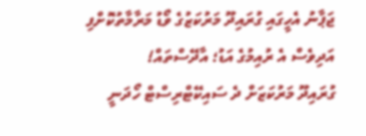ޖަޕާނު އެހީގައި ގުރައިދޫ މަރުކަޒުގެ ވޯޑު މަރާމާތުކޮށްފި
އަދިވެސް އެ ރުއިމުގެ އަޑު؛ އާދޭސްތައް!
ގުރައިދޫ މަރުކަޒަށް ދެ ސައިކޭޓްރިސްޓް ހޯދަނީ